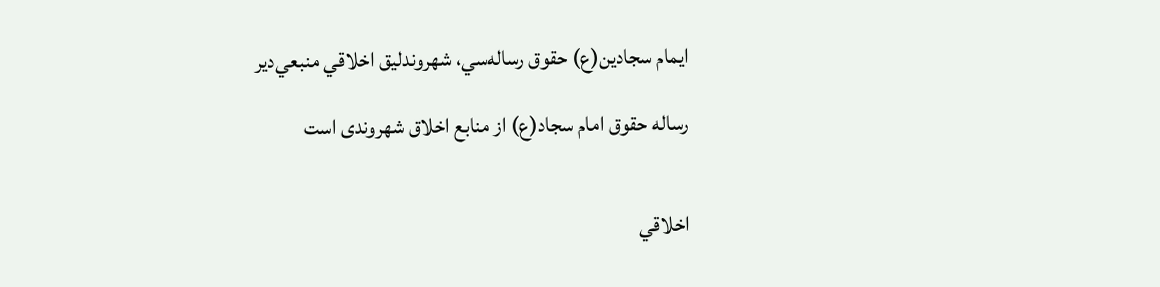ايمام سجادين(ع) حقوق رساله‌سي، شهروندليق اخلاقي منبعي‌دير

رساله حقوق امام سجاد(ع) از منابع اخلاق شهروندی است


اخلاقي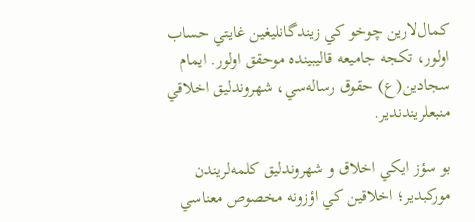كمال‌لارين چوخو كي زيندگانليغين غايتي حساب اولور، تكجه جاميعه قاليبينده موحقق اولور. ايمام سجادين(ع) حقوق رساله‌سي، شهروندليق اخلاقي منبعلريندندير.

بو سؤز ايكي اخلاق و شهروندليق كلمه‌لريندن موركبدير؛ اخلاقين كي اؤزونه مخصوص معناسي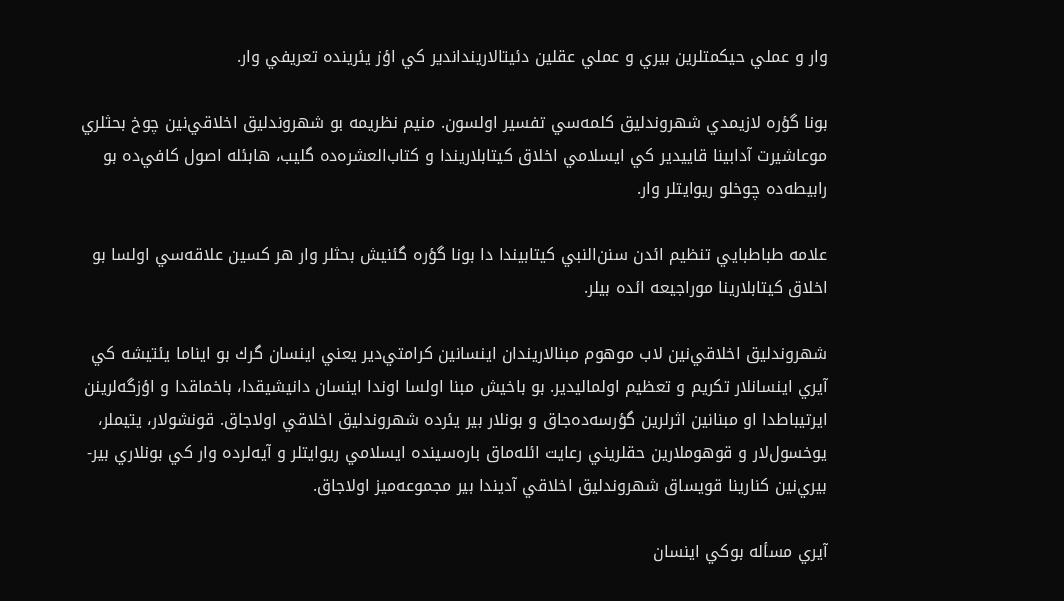وار و عملي حيكمتلرين بيري و عملي عقلين دئيتالارينداندير كي اؤز يئرينده تعريفي وار.

بونا گؤره لازيمدي شهروندليق كلمه‌سي تفسير اولسون. منيم نظريمه بو شهروندليق اخلاقي‌نين چوخ بحثلري موعاشيرت آدابينا قاييدير كي ايسلامي اخلاق كيتابلاريندا و كتاب‌العشره‌ده گليب، هابئله اصول كافي‌ده بو رابيطه‌ده چوخلو ريوايتلر وار.

علامه طباطبايي تنظيم ائدن سنن‌النبي كيتابيندا دا بونا گؤره گئنيش بحثلر وار هر كسين علاقه‌سي اولسا بو اخلاق كيتابلارينا موراجيعه ائده بيلر.

شهروندليق اخلاقي‌نين لاب موهوم مبنالاريندان اينسانين كرامتي‌دير يعني اينسان گرك بو ايناما يئتيشه كي آيري اينسانلار تكريم و تعظيم اولماليدير. بو باخيش مبنا اولسا اوندا اينسان دانيشيقدا، باخماقدا و اؤزگه‌لرينن ايرتيباطدا او مبنانين اثرلرين گؤرسه‌ده‌جاق و بونلار بير يئرده شهروندليق اخلاقي اولاجاق. قونشولار، يتيملر، يوخسول‌لار و قوهوملارين حقلريني رعايت ائله‌ماق باره‌سينده ايسلامي ريوايتلر و آيه‌لرده وار كي بونلاري بير-بيري‌نين كنارينا قويساق شهروندليق اخلاقي آديندا بير مجموعه‌ميز اولاجاق.

آيري مسأله بوكي اينسان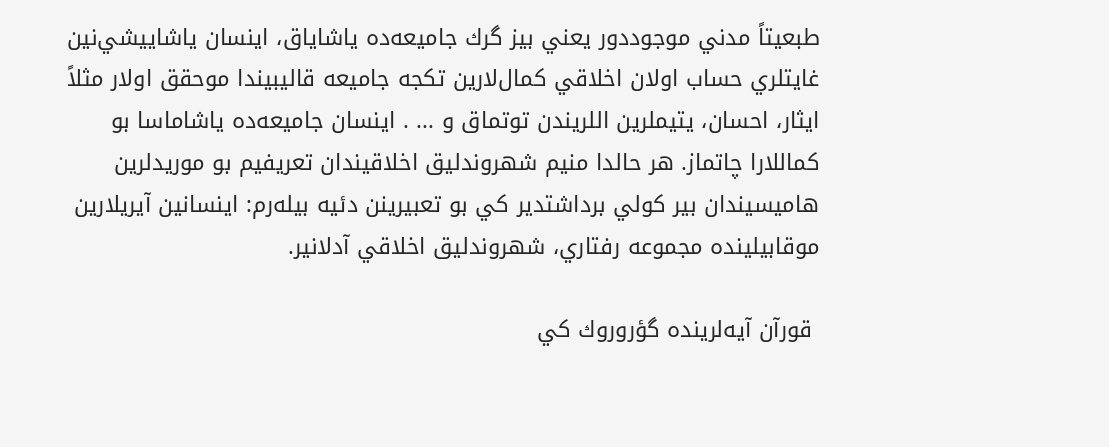طبعيتاً مدني موجوددور يعني بيز گرك جاميعه‌ده ياشاياق، اينسان ياشاييشي‌نين غايتلري حساب اولان اخلاقي كمال‌لارين تكجه جاميعه قاليبيندا موحقق اولار مثلاً ايثار، احسان، يتيملرين اللريندن توتماق و ... . اينسان جاميعه‌ده ياشاماسا بو كماللارا چاتماز. هر حالدا منيم شهروندليق اخلاقيندان تعريفيم بو موريدلرين هاميسيندان بير كولي برداشتدير كي بو تعبيرينن دئيه بيله‌رم: اينسانين آيريلارين موقابيلينده مجموعه رفتاري، شهروندليق اخلاقي آدلانير.

 قورآن آيه‌لرينده گؤروروك كي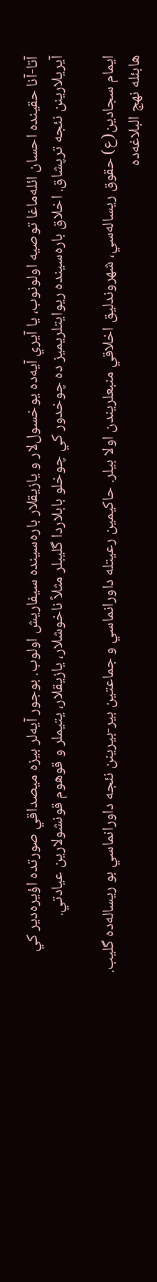آتا-آنا حقينده احسان ائله‌ماغا توصيه اولونوب، يا آيري آيه‌ده يوخسول‌لار و يازيقلار باره‌‌سينده سيفاريش اولوب. بوجور آيه‌لر بيزه ميصداقي صورتده اؤيره‌دير كي آيريلارينن نئجه ترپشاق. اخلاق باره‌سينده ريوايتلريميز ده چوخدور كي چوخلو بابلاردا گليبلر مثلاً ناخوشلار، يازيقلار، يتيملر و قوهوم قونشولارين عيادتي.

ايمام سجادين(ع) حقوق ريساله‌سي، شهروندليق اخلاقي منبعلريندن اولا بيلر. حاكيمين رعيتله داورانماسي و جماعتين بير-بيرينن نئجه داورانماسي بو ريساله‌ده گليب. هابئله نهج البلاغه‌ده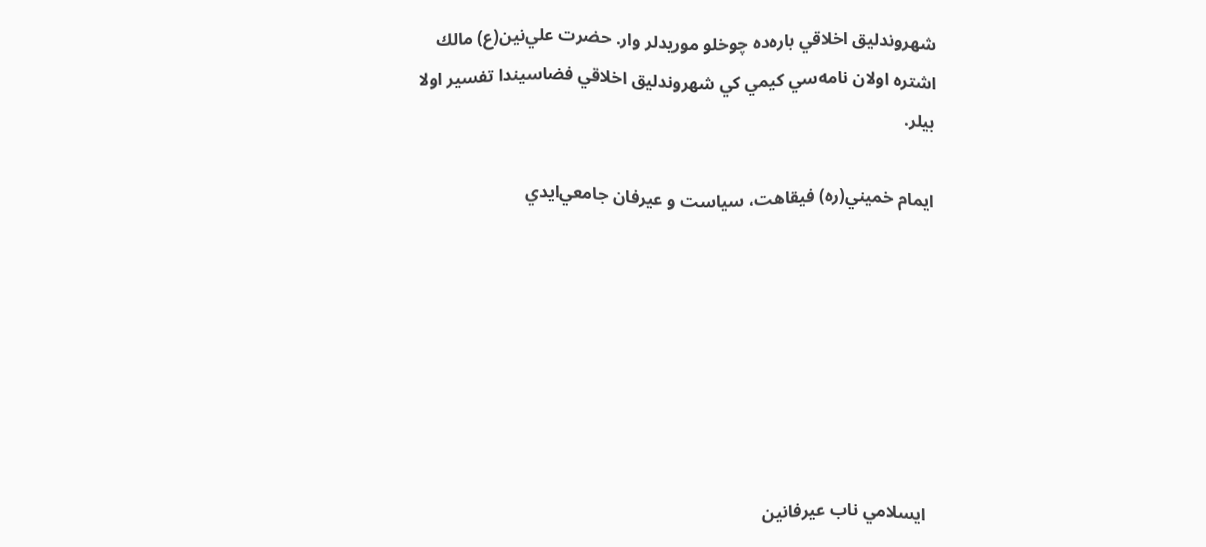شهروندليق اخلاقي باره‌ده چوخلو موريدلر وار. حضرت علي‌نين(ع) مالك اشتره اولان نامه‌سي كيمي كي شهروندليق اخلاقي فضاسيندا تفسير اولا بيلر.

ايمام خميني(ره) فيقاهت، سياست و عيرفان جامعي‌ايدي







 ايسلامي ناب عيرفانين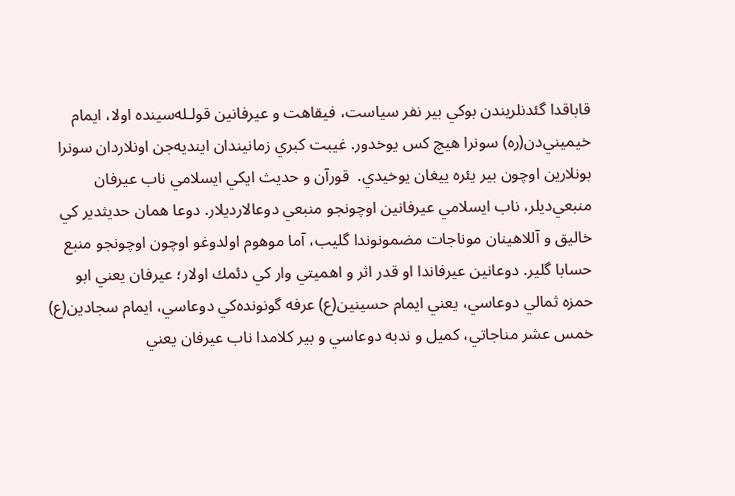قاباقدا گئدنلريندن بوكي بير نفر سياست، فيقاهت و عيرفانين قولـله‌سينده اولا، ايمام خيميني‌دن(ره) سونرا هيچ كس يوخدور. غيبت كبري زمانيندان اينديه‌جن اونلاردان سونرا بونلارين اوچون بير يئره ييغان يوخيدي.  قورآن و حديث ايكي ايسلامي ناب عيرفان منبعي‌ديلر، ناب ايسلامي عيرفانين اوچونجو منبعي دوعالارديلار. دوعا همان حديثدير كي خاليق و آللاهينان موناجات مضمونوندا گليب، آما موهوم اولدوغو اوچون اوچونجو منبع حسابا گلير. دوعانين عيرفاندا او قدر اثر و اهميتي وار كي دئمك اولار؛ عيرفان يعني ابو حمزه ثمالي دوعاسي، يعني ايمام حسينين(ع) عرفه گونونده‌كي دوعاسي، ايمام سجادين(ع) خمس عشر مناجاتي، كميل و ندبه دوعاسي و بير كلامدا ناب عيرفان يعني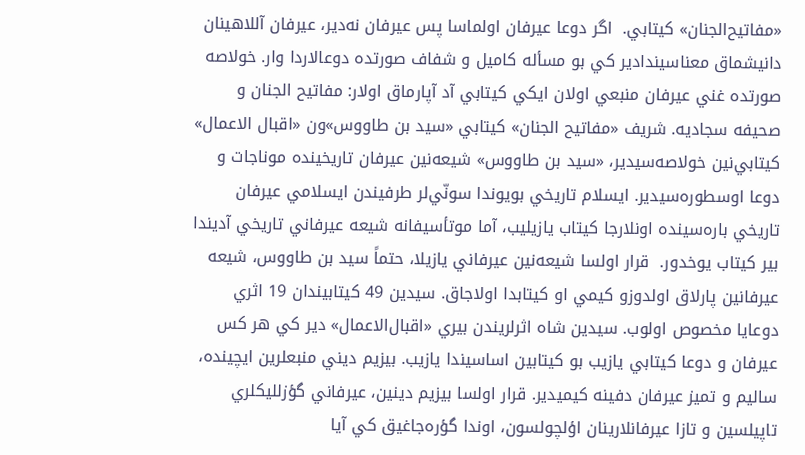«مفاتيح‌الجنان» كيتابي.  اگر دوعا عيرفان اولماسا پس عيرفان نه‌دير، عيرفان آللاهينان دانيشماق معناسيندادير كي بو مسأله كاميل و شفاف صورتده دوعالاردا وار. خولاصه صورتده غني عيرفان منبعي اولان ايكي كيتابي آد آپارماق اولار: مفاتیح الجنان و صحیفه سجادیه. شريف «مفاتیح الجنان» كيتابي «سید بن طاووس»ون «اقبال الاعمال» كيتابي‌نين خولاصه‌سيدير، «سید بن طاووس» شيعه‌نين عيرفان تاريخينده موناجات و دوعا اوسطوره‌سيدير. ايسلام تاريخي بويوندا سونّي‌لر طرفيندن ايسلامي عيرفان تاريخي باره‌سينده اونلارجا كيتاب يازيليب، آما موتأسيفانه شيعه عيرفاني تاريخي آديندا بير كيتاب يوخدور.  قرار اولسا شيعه‌نين عيرفاني يازيلا، حتماً سيد بن طاووس، شيعه‌ عيرفانين پارلاق اولدوزو كيمي او كيتابدا اولاجاق. سيدين 49 كيتابيندان 19 اثري دوعايا مخصوص اولوب. سيدين شاه اثرلريندن بيري «اقبال‌الاعمال» دير كي هر كس عيرفان و دوعا كيتابي يازيب بو كيتابين اساسيندا يازيب. بيزيم ديني منبعلرين ايچينده، ساليم و تميز عيرفان دفينه‌ كيميدير. قرار اولسا بيزيم دينين، عيرفاني گؤزلليكلري تاپيلسين و تازا عيرفانلارينان اؤلچولسون، اوندا گؤره‌جاغيق كي آيا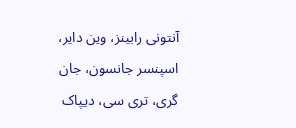آنتونی رابینز، وین دایر، اسپنسر جانسون، جان گری، تری سی، دیپاک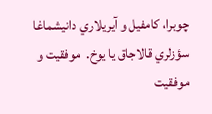چوبرا، کامفیل و آيريلاري دانيشماغا سؤزلري قالاجاق يا يوخ.  موفقيت و موفقيت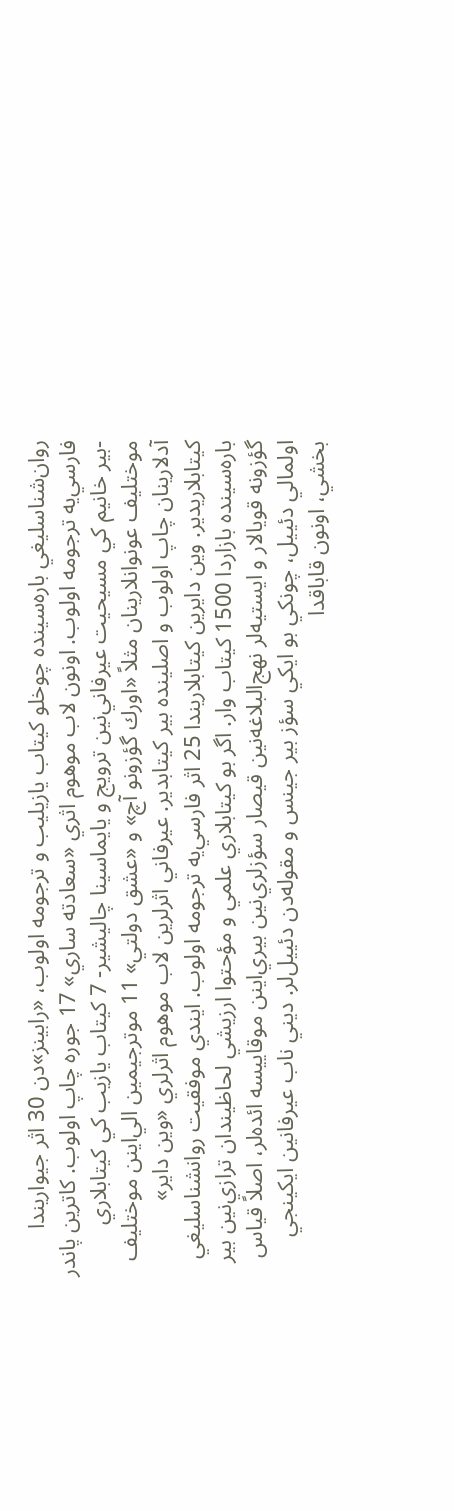روان‌شناسليغي باره‌سينده چوخلو كيتاب يازيليب و ترجومه اولوب، «رابينز»دن 30 اثر جيواريندا فارسي‌يه ترجومه اولوب. اونون لاب موهوم اثري «سعادته ساري» 17 جوره چاپ اولوب. کاترین پاندر -بير خانيم كي مسيحيت عيرفاني‌نين ترويج و يايماسينا چاليشير- 7 كيتاب يازيب كي كيتابلاري موختليف عونوانلارينان مثلاً «اورك گؤزونو آچ» و «عشق دولتي» 11 موترجيمين الي‌اينن موختليف آدلارينان چاپ اولوب و اصلينده بير كيتابدير. عيرفاني اثرلرين لاب موهوم اثرلري «وين داير» كيتابلاريدير. وين دايرين كيتابلاريندا 25 اثر فارسي‌يه ترجومه اولوب. ايندي موفقيت روانشناسليغي باره‌سينده بازاردا 1500 كيتاب وار. اگر بو كيتابلاري علمي و مؤحتوا ارزيشي لحاظيندان ترازي‌نين بير گؤزونه قويالار و ايستيه‌لر نهج‌البلاغه‌نين قيصار سؤزلري‌نين بيري‌‌اينن موقاييسه ائده‌لر، اصلاً قياس اولمالي دئييل، چونكي بو ايكي سؤز بير جينس و مقوله‌دن دئييل‌لر. ديني ناب عيرفانين ايكينجي بخشي، اونون قاباقدا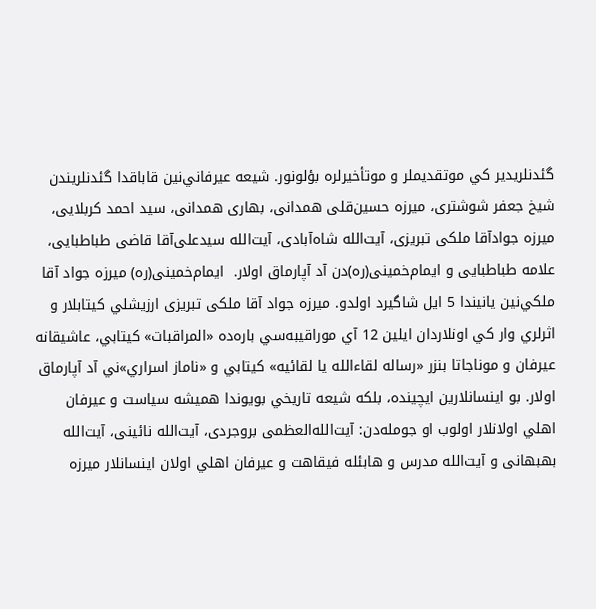گئدنلريدير كي موتقديملر و موتأخيرلره بؤلونور. شيعه‌ عيرفاني‌نين قاباقدا گئدنلريندن شیخ جعفر شوشتری، میرزه حسین‌قلی همدانی، بهاری همدانی، سید احمد کربلایی، میرزه جوادآقا ملکی تبریزی، آیت‌الله شاه‌آبادی، آیت‌الله سیدعلی‌آقا قاضی طباطبایی، علامه طباطبایی و ايمام‌خمینی(ره)دن آد آپارماق اولار.  ايمام‌خمینی(ره) ميرزه جواد آقا ملكي‌نين يانيندا 5 ايل شاگيرد اولدو. میرزه جواد آقا ملکی تبریزی ارزيشلي كيتابلار و اثرلري وار كي اونلاردان ايلين 12 آي موراقيبه‌سي باره‌ده «المراقبات» كيتابي، عاشيقانه عيرفان و موناجاتا بنزر «رساله لقاءالله یا لقائیه» كيتابي و «ناماز اسراري»ني آد آپارماق اولار. بو اينسانلارين ايچينده، بلكه شيعه تاريخي بويوندا هميشه سياست و عيرفان اهلي اولانلار اولوب او جومله‌دن: آیت‌الله‌العظمی بروجردی، آیت‌الله نائینی، آیت‌الله بهبهانی و آیت‌الله مدرس و هابئله فيقاهت و عيرفان اهلي اولان اينسانلار میرزه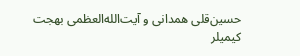حسین‌قلی همدانی و آیت‌الله‌العظمی بهجت كيميلر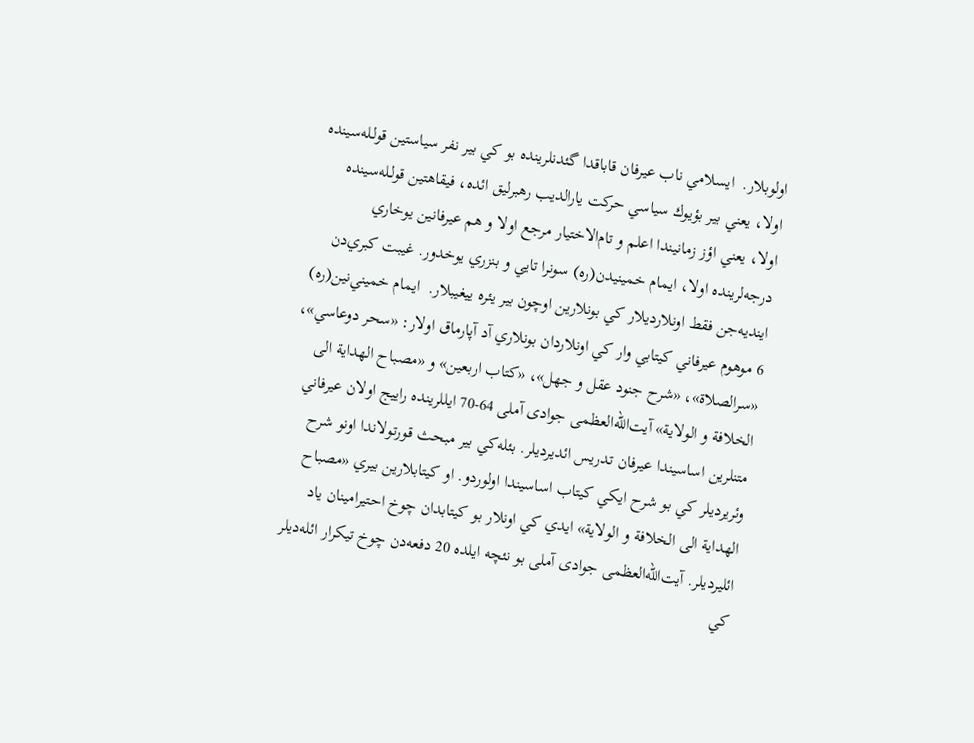اولوبلار.  ايسلامي ناب عيرفان قاباقدا گئدنلرينده بو كي بير نفر سياستين قولـله‌سينده اولا، يعني بير بؤيوك سياسي حركت يارالديب رهبرليق ائده، فيقاهتين قولـله‌سينده اولا، يعني اؤز زمانيندا اعلم و تام‌الاختيار مرجع اولا و هم عيرفانين يوخاري درجه‌لرينده اولا، ايمام خمينيدن(ره) سونرا تايي و بنزري يوخدور. غيبت كبري‌دن اينديه‌جن فقط اونلارديلار كي بونلارين اوچون بير يئره ييغيبلار.  ايمام خميني‌نين(ره) 6 موهوم عيرفاني كيتابي وار كي اونلاردان بونلاري آد آپارماق اولار: «سحر دوعاسي»، «سرالصلاة»، «شرح جنود عقل و جهل»، «کتاب اربعین» و «مصباح الهدایة الی الخلافة و الولایة» آیت‌الله‌العظمی جوادی آملی 64-70 ايللرينده راييج اولان عيرفاني متنلرين اساسيندا عيرفان تدريس ائديرديلر. بئله‌كي بير مبحث قورتولاندا اونو شرح وئريرديلر كي بو شرح ايكي كيتاب اساسيندا اولوردو. او كيتابلارين بيري «مصباح الهدایة الی الخلافة و الولایة» ايدي كي اونلار بو كيتابدان چوخ احتيرامينان ياد ائليرديلر. آیت‌الله‌العظمی جوادی آملی بو نئچه ايلده 20 دفعه‌دن چوخ تيكرار ائله‌ديلر كي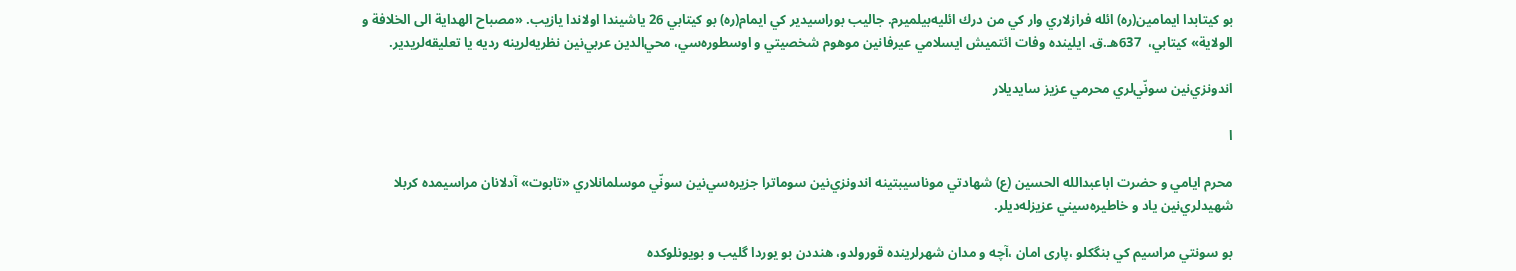بو كيتابدا ايمامين(ره) ائله فرازلاري وار كي من درك ائليه‌بيلميرم. جاليب بوراسيدير كي ايمام(ره) بو كيتابي 26 ياشيندا اولاندا يازيب. «مصباح الهدایة الی الخلافة و الولایة» كيتابي،  637هـ.ق. ايلينده وفات ائتميش ايسلامي عيرفانين موهوم شخصيتي و اوسطوره‌سي، محي‌الدين عربي‌نين نظريه‌لرينه رديه يا تعليقه‌لريدير.

اندونزي‌‌نين سونّي‌لري محرمي عزيز سايديلار

ا

محرم ايامي و حضرت اباعبدالله الحسین (ع) شهادتي موناسيبتينه اندونزي‌نين سوماترا جزيره‌سي‌نين سونّي موسلمانلاري «تابوت» آدلانان مراسيمده كربلا شهيدلري‌نين ياد و خاطيره‌سيني عزيزله‌ديلر.

بو سونتي مراسيم كي بنگکلو ،پاری امان ،آچه و مدان شهرلرينده قورولدو، هنددن بو يوردا گليب و بويونلوكده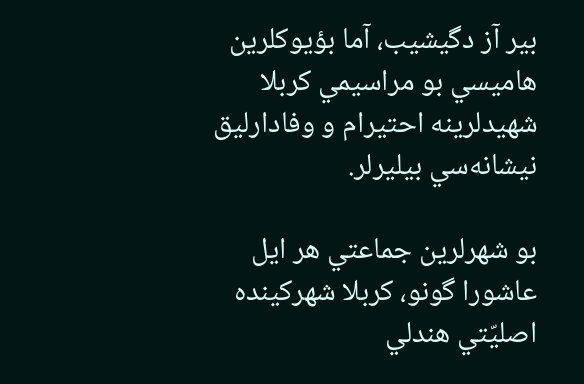بير آز دگيشيب، آما بؤيوكلرين هاميسي بو مراسيمي كربلا شهيدلرينه احتيرام و وفادارليق نيشانه‌سي بيليرلر.

بو شهرلرين جماعتي هر ايل عاشورا گونو، كربلا شهركينده اصليّتي هندلي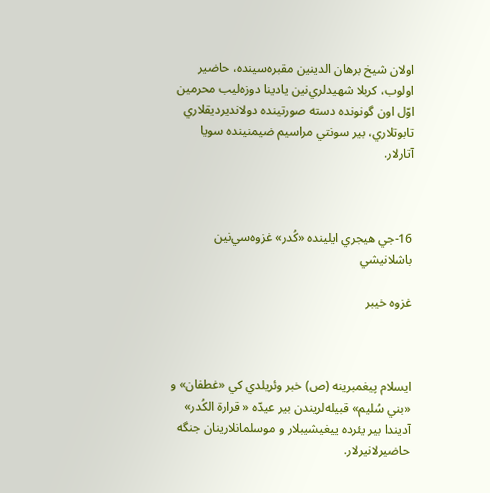اولان شیخ برهان الدینين مقبره‌سينده، حاضير اولوب، كربلا شهيدلري‌نين يادينا دوزه‌ليب محرمين اوّل اون گونونده دسته صورتينده دولانديرديقلاري تابوتلاري، بير سونتي مراسيم ضيمنينده سويا آتارلار.



16-جي هيجري ايلينده «كُدر» غزوه‌سي‌نين باشلانيشي

غزوه خيبر



ايسلام پيغمبرينه (ص) خبر وئريلدي كي «غطفان» و «بني سُليم» قبيله‌لريندن بير عيدّه « قرارة الكُدر» آديندا بير يئرده ييغيشيبلار و موسلمانلارينان جنگه حاضيرلانيرلار.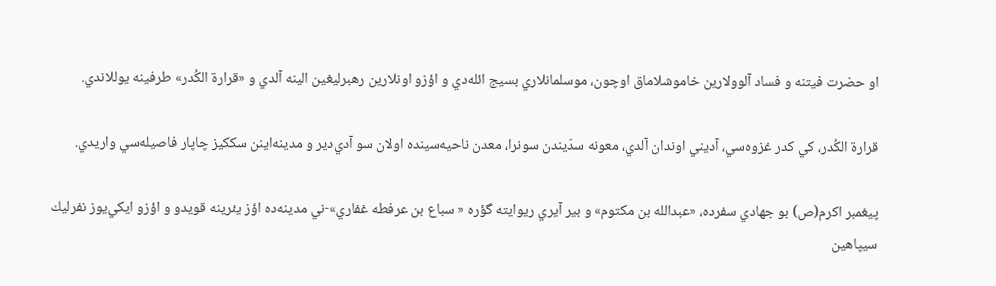او حضرت فيتنه و فساد آلوولارين خاموشلاماق اوچون، موسلمانلاري بسيج ائله‌دي و اؤزو اونلارين رهبرليغين الينه آلدي و «قرارة الكُدر» طرفينه يوللاندي.

قرارة الكُدر، كي كدر غزوه‌سي، آديني اوندان آلدي، معونه سدّيندن سونرا، معدن ناحيه‌سينده اولان سو آدي‌دير و مدينه‌اينن سككيز چاپار فاصيله‌سي واريدي.

پيغمبر اكرم(ص) بو جهادي سفرده، «عبدالله بن مكتوم» و بير آيري ريوايته گؤره « سباع بن عرفطه غفاري»-ني مدينه‌ده اؤز يئرينه قويدو و اؤزو ايكي‌يوز نفرليك سيپاهين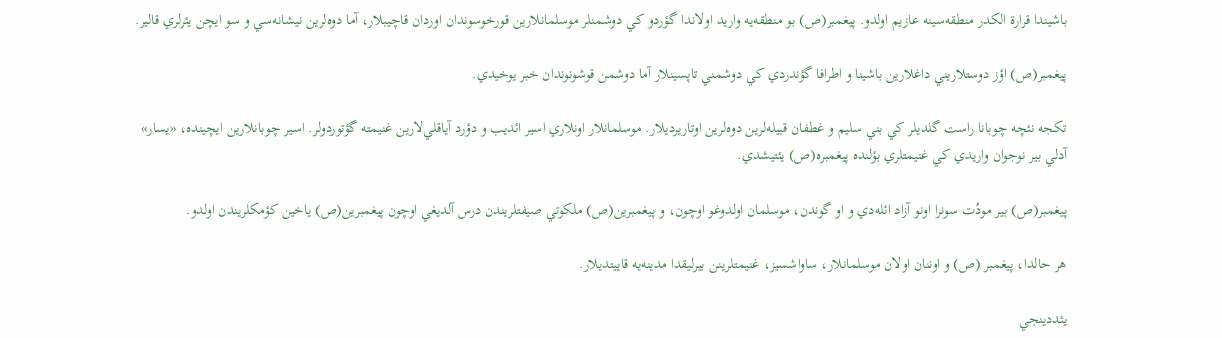باشيندا قرارة الكدر منطقه‌سينه عازيم اولدو. پيغمبر(ص) بو منطقه‌يه واريد اولاندا گؤردو كي دوشمنلر موسلمانلارين قورخوسوندان اوردان قاچيبلار، آما دوه‌لرين نيشانه‌سي و سو ايچن يئرلري قالير.

پيغمبر(ص) اؤز دوستلاريني داغلارين باشينا و اطرافا گؤندردي كي دوشمني تاپسينلار آما دوشمن قوشونوندان خبر يوخيدي.

تكجه نئچه چوبانا راست گلديلر كي بني سليم و غطفان قبيله‌لرين دوه‌لرين اوتاريرديلار. موسلمانلار اونلاري اسير ائديب و دؤرد آياقلي‌لارين غنيمته گؤتوردولر. اسير چوبانلارين ايچينده، «يسار» آدلي بير نوجوان واريدي كي غنيمتلري بؤلنده پيغمبره(ص) يئتيشدي.

پيغمبر(ص) بير مودُت سونرا اونو آزاد ائله‌دي و او گوندن، موسلمان اولدوغو اوچون، و پيغمبرين(ص) ملكوتي صيفتلريندن درس آلديغي اوچون پيغمبرين(ص) ياخين كؤمكلريندن اولدو.

هر حالدا، پيغمبر (ص) و اوننان اولان موسلمانلار، ساواشسيز، غنيمتلرينن بيرليقدا مدينه‌يه قاييتديلار.

يئددينجي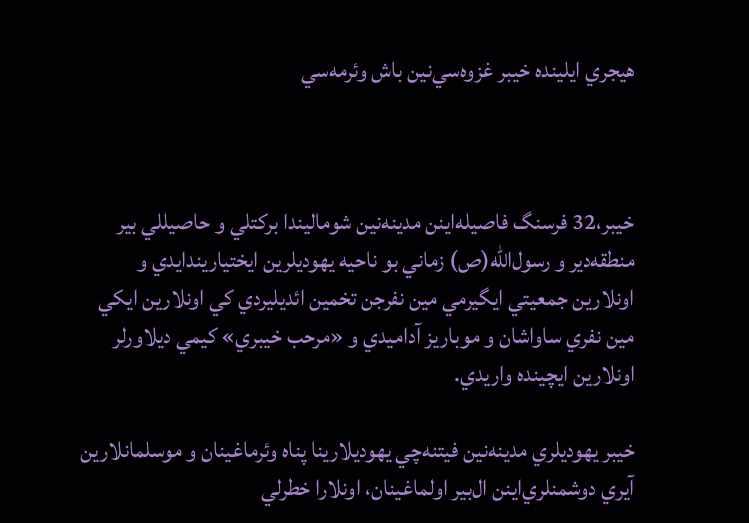هيجري ايلينده خيبر غزوه‌سي‌نين باش وئرمه‌سي



خيبر،32 فرسنگ فاصيله‌اينن مدينه‌نين شوماليندا بركتلي و حاصيللي بير منطقه‌دير و رسول‌الله(ص) زماني بو ناحيه يهوديلرين ايختياريندايدي و اونلارين جمعيتي ايگيرمي مين نفرجن تخمين ائديليردي كي اونلارين ايكي مين نفري ساواشان و موباريز آداميدي و «مرحب خيبري» كيمي ديلاورلر اونلارين ايچينده واريدي.

خيبر يهوديلري مدينه‌نين فيتنه‌چي يهوديلارينا پناه وئرماغينان و موسلمانلارين آيري دوشمنلري‌اينن ال‌بير اولماغينان، اونلارا خطرلي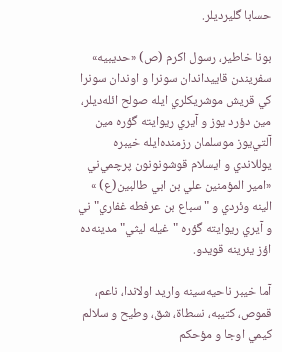حسابا گليرديلر.

بونا خاطير، رسول اكرم (ص) «حديبيه» سفريندن قاييداندان سونرا و اوندان سونرا كي قريش موشريكلري ايله صولح ائله‌ديلر، مين دؤرد يوز و آيري ريوايته گؤره مين آلتي‌يوز موسلمان رزمنده‌ايله خيبره يوللاندي و ايسلام قوشونونون پرچمي‌ني «امير المؤمنين علي بن ابي طالبين(ع) » الينه وئردي و "سباع بن عرفطه غفاري"ني و آيري ريوايته گؤره "غيله ليثي" مدينه‌ده اؤز يئرينه قويدو.

آما خيبر ناحيه‌سينه واريد اولاندا، ناعم، قموص، كتيبه، نسطاة، شق، وطيح و سلالم كيمي اوجا و مؤحكم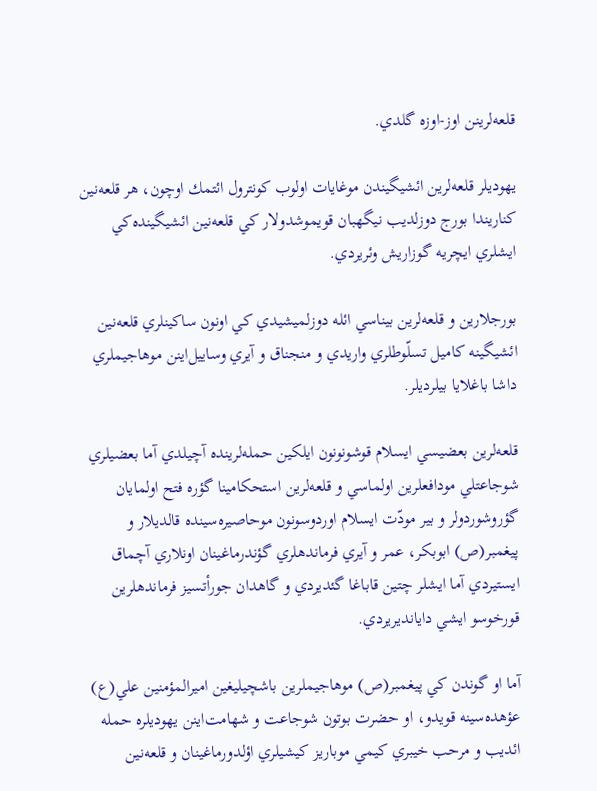قلعه‌لرينن اوز-اوزه گلدي.

يهوديلر قلعه‌لرين ائشيگيندن موغايات اولوب كونترول ائتمك اوچون، هر قلعه‌نين كناريندا بورج دوزلديب نيگهبان قويموشدولار كي قلعه‌نين ائشيگينده‌كي ايشلري ايچريه گوزاريش وئريردي.

بورجلارين و قلعه‌لرين بيناسي ائله دوزلميشيدي كي اونون ساكينلري قلعه‌نين ائشيگينه كاميل تسلّوطلري واريدي و منجناق و آيري وساييل‌اينن موهاجيملري داشا باغلايا بيلرديلر.

قلعه‌لرين بعضيسي ايسلام قوشونونون ايلكين حمله‌لرينده آچيلدي آما بعضيلري شوجاعتلي مودافعلرين اولماسي و قلعه‌لرين استحكامينا گؤره فتح اولمايان گؤروشوردولر و بير مودّت ايسلام اوردوسونون موحاصيره‌سينده قالديلار و پيغمبر(ص) ابوبكر، عمر و آيري فرماندهلري گؤندرماغينان اونلاري آچماق ايستيردي آما ايشلر چتين قاباغا گئديردي و گاهدان جورأتسيز فرماندهلرين قورخوسو ايشي دايانديريردي.

آما او گوندن كي پيغمبر(ص) موهاجيملرين باشچيليغين اميرالمؤمنين علي(ع) عؤهده‌سينه قويدو، او حضرت بوتون شوجاعت و شهامت‌اينن يهوديلره حمله ائديب و مرحب خيبري كيمي موباريز كيشيلري اؤلدورماغينان و قلعه‌نين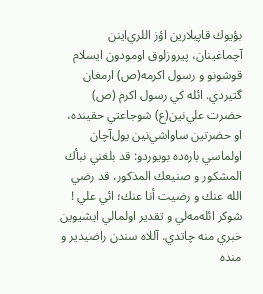بؤيوك قاپيلارين اؤز اللري‌اينن آچماغينان، پيروزلوق اومودون ايسلام قوشونو و رسول اكرمه(ص) ارمغان گتيردي. ائله كي رسول اكرم (ص) حضرت علي‌نين(ع) شوجاعتي حقينده، او حضرتين ساواشي‌نين يول‌آچان اولماسي باره‌ده بويوردو: قد بلغني نبأك المشكور و صنيعك المذكور، قد رضي الله عنك و رضيت أنا عنك؛ ائي علي ! شوكر ائله‌مه‌لي و تقدير اولمالي ايشيوين خبري منه چاتدي. آللاه سندن راضيدير و منده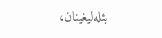بئله‌ليغينان،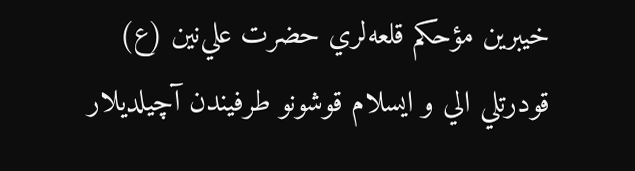خيبرين مؤحكم قلعه‌لري حضرت علي‌نين (ع) قودرتلي الي و ايسلام قوشونو طرفيندن آچيلديلار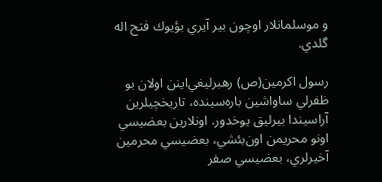و موسلمانلار اوچون بير آيري بؤيوك فتح اله گلدي.

رسول اكرمين(ص) رهبرليغي‌اينن اولان بو ظفرلي ساواشين باره‌سينده، تاريخچيلرين آراسيندا بيرليق يوخدور. اونلارين بعضيسي اونو محريمن اون‌بئشي، بعضيسي محرمين آخيرلري، بعضيسي صفر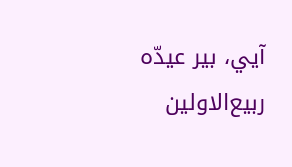آيي، بير عيدّه ربيع‌الاولين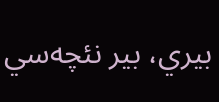بيري، بير نئچه‌سي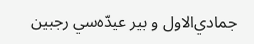جمادي‌الاول و بير عيدّه‌سي رجبين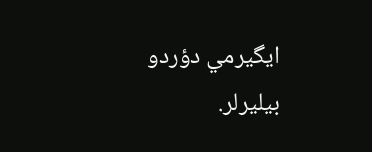ايگيرمي دؤردو بيليرلر.